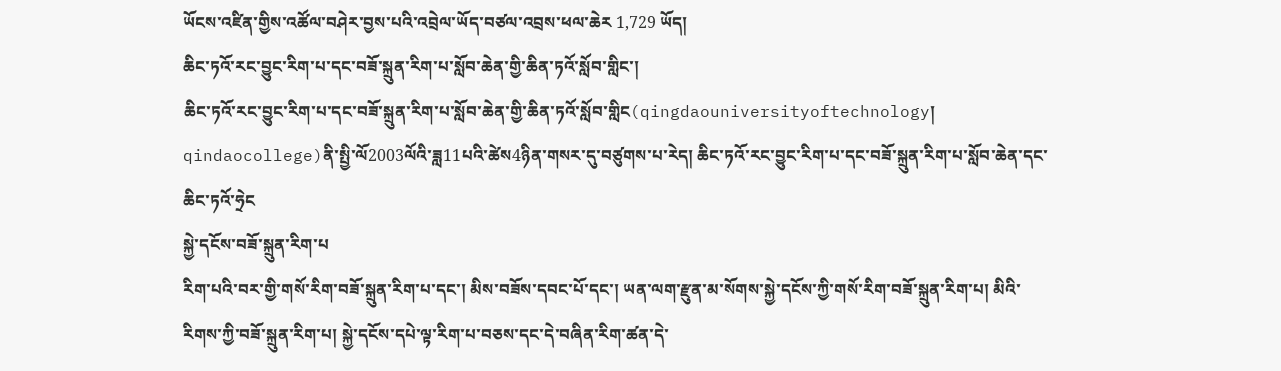ཡོངས་འཛིན་གྱིས་འཚོལ་བཤེར་བྱས་པའི་འབྲེལ་ཡོད་བཙལ་འབྲས་ཕལ་ཆེར 1,729 ཡོད།
ཆིང་ཏའོ་རང་བྱུང་རིག་པ་དང་བཟོ་སྐྲུན་རིག་པ་སློབ་ཆེན་གྱི་ཆིན་ཏའོ་སློབ་གླིང་།
ཆིང་ཏའོ་རང་བྱུང་རིག་པ་དང་བཟོ་སྐྲུན་རིག་པ་སློབ་ཆེན་གྱི་ཆིན་ཏའོ་སློབ་གླིང(qingdaouniversityoftechnology། qindaocollege)ནི་སྤྱི་ལོ2003ལོའི་ཟླ11པའི་ཚེས4ཉིན་གསར་དུ་བཙུགས་པ་རེད། ཆིང་ཏའོ་རང་བྱུང་རིག་པ་དང་བཟོ་སྐྲུན་རིག་པ་སློབ་ཆེན་དང་ཆིང་ཏའོ་ཧྲེང
སྐྱེ་དངོས་བཟོ་སྐྲུན་རིག་པ
རིག་པའི་བར་གྱི་གསོ་རིག་བཟོ་སྐྲུན་རིག་པ་དང་། མིས་བཟོས་དབང་པོ་དང་། ཡན་ལག་རྫུན་མ་སོགས་སྐྱེ་དངོས་ཀྱི་གསོ་རིག་བཟོ་སྐྲུན་རིག་པ། མིའི་རིགས་ཀྱི་བཟོ་སྐྲུན་རིག་པ། སྐྱེ་དངོས་དཔེ་ལྟ་རིག་པ་བཅས་དང་དེ་བཞིན་རིག་ཚན་དེ་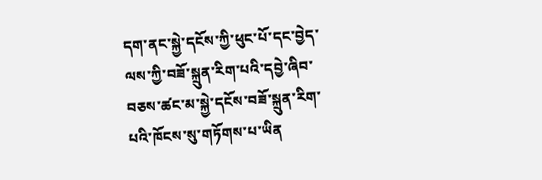དག་ནང་སྐྱེ་དངོས་ཀྱི་ཕུང་པོ་དང་བྱེད་ལས་ཀྱི་བཟོ་སྐྲུན་རིག་པའི་དབྱེ་ཞིབ་བཅས་ཚང་མ་སྐྱེ་དངོས་བཟོ་སྐྲུན་རིག་པའི་ཁོངས་སུ་གཏོགས་པ་ཡིན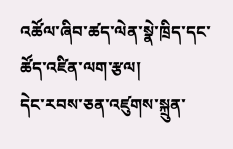འཚོལ་ཞིབ་ཚད་ལེན་སྣེ་ཁྲིད་དང་ཚོད་འཛིན་ལག་རྩལ།
དེང་རབས་ཅན་འཛུགས་སྐྲུན་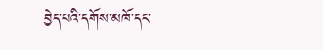བྱེད་པའི་དགོས་མཁོ་དང་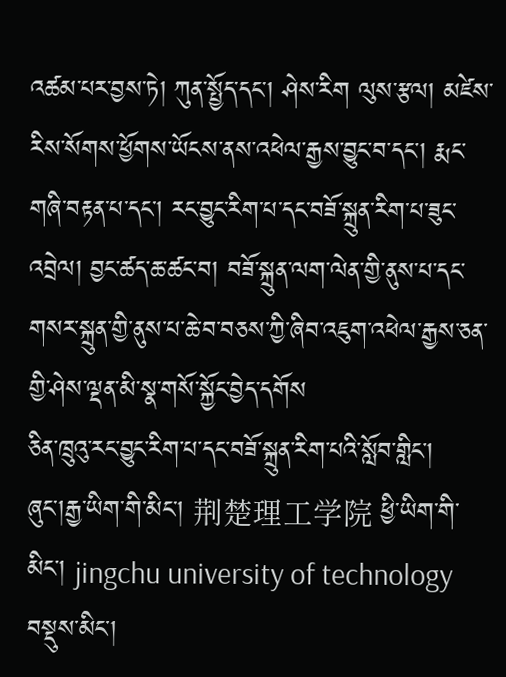འཚམ་པར་བྱས་ཏེ། ཀུན་སྤྱོད་དང་། ཤེས་རིག ལུས་རྩལ། མཛེས་རིས་སོགས་ཕྱོགས་ཡོངས་ནས་འཕེལ་རྒྱས་བྱུང་བ་དང་། རྨང་གཞི་བརྟན་པ་དང་། རང་བྱུང་རིག་པ་དང་བཟོ་སྐྲུན་རིག་པ་ཟུང་འབྲེལ། བྱང་ཚད་ཆ་ཚང་བ། བཟོ་སྐྲུན་ལག་ལེན་གྱི་ནུས་པ་དང་གསར་སྐྲུན་གྱི་ནུས་པ་ཆེ་བ་བཅས་ཀྱི་ཞིབ་འཇུག་འཕེལ་རྒྱས་ཅན་གྱི་ཤེས་ལྡན་མི་སྣ་གསོ་སྐྱོང་བྱེད་དགོས
ཅིན་ཁྲུའུ་རང་བྱུང་རིག་པ་དང་བཟོ་སྐྲུན་རིག་པའི་སློབ་གླིང་།
ཞུང་།རྒྱ་ཡིག་གི་མིང་། 荆楚理工学院 ཕྱི་ཡིག་གི་མིང་། jingchu university of technology བསྡུས་མིང་།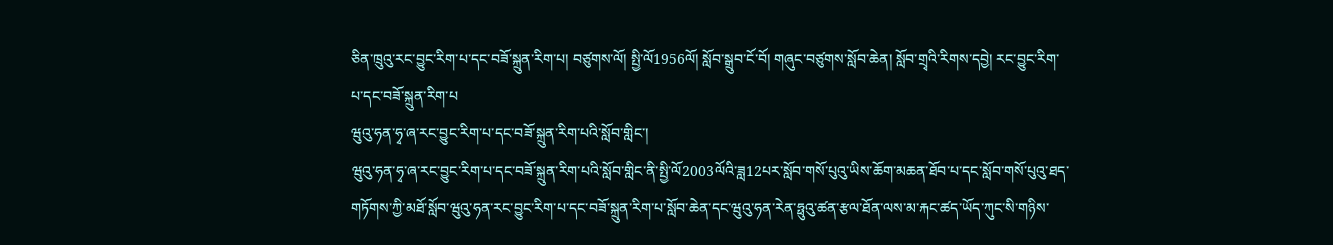ཅིན་ཁྲུའུ་རང་བྱུང་རིག་པ་དང་བཟོ་སྐྲུན་རིག་པ། བཙུགས་ལོ། སྤྱི་ལོ1956ལོ། སློབ་སྒྲུབ་ངོ་བོ། གཞུང་བཙུགས་སློབ་ཆེན། སློབ་གྲྭའི་རིགས་དབྱེ། རང་བྱུང་རིག་པ་དང་བཟོ་སྐྲུན་རིག་པ
ཝུའུ་ཧན་ཧྭ་ཞ་རང་བྱུང་རིག་པ་དང་བཟོ་སྐྲུན་རིག་པའི་སློབ་གླིང་།
ཝུའུ་ཧན་ཧྭ་ཞ་རང་བྱུང་རིག་པ་དང་བཟོ་སྐྲུན་རིག་པའི་སློབ་གླིང་ནི་སྤྱི་ལོ2003ལོའི་ཟླ12པར་སློབ་གསོ་པུའུ་ཡིས་ཆོག་མཆན་ཐོབ་པ་དང་སློབ་གསོ་པུའུ་ཐད་གཏོགས་ཀྱི་མཐོ་སློབ་ཝུའུ་ཧན་རང་བྱུང་རིག་པ་དང་བཟོ་སྐྲུན་རིག་པ་སློབ་ཆེན་དང་ཝུའུ་ཧན་རེན་ཧྥུའུ་ཚན་རྩལ་ཐོན་ལས་མ་རྐང་ཚད་ཡོད་ཀུང་སི་གཉིས་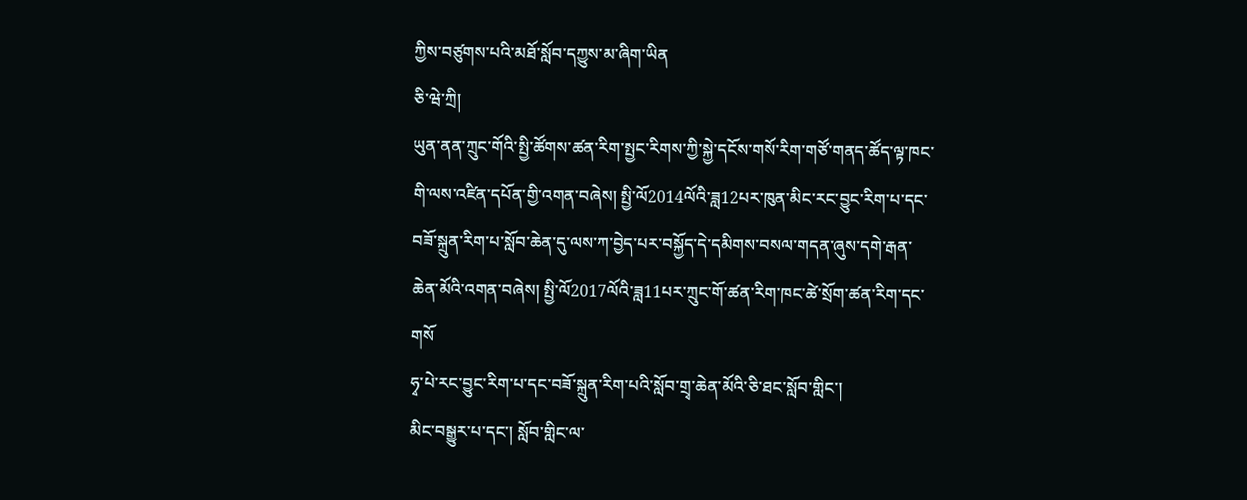ཀྱིས་བཙུགས་པའི་མཐོ་སློབ་དཀྱུས་མ་ཞིག་ཡིན
ཅི་ཝེ་ཀྲི།
ཡུན་ནན་ཀྲུང་གོའི་སྤྱི་ཚོགས་ཚན་རིག་སྤྱང་རིགས་ཀྱི་སྐྱེ་དངོས་གསོ་རིག་གཙོ་གནད་ཚོད་ལྟ་ཁང་གི་ལས་འཛིན་དཔོན་གྱི་འགན་བཞེས། སྤྱི་ལོ2014ལོའི་ཟླ12པར་ཁུན་མིང་རང་བྱུང་རིག་པ་དང་བཟོ་སྐྲུན་རིག་པ་སློབ་ཆེན་དུ་ལས་ཀ་བྱེད་པར་བསྐྱོད་དེ་དམིགས་བསལ་གདན་ཞུས་དགེ་རྒན་ཆེན་མོའི་འགན་བཞེས། སྤྱི་ལོ2017ལོའི་ཟླ11པར་ཀྲུང་གོ་ཚན་རིག་ཁང་ཚེ་སྲོག་ཚན་རིག་དང་གསོ
ཧྭ་པེ་རང་བྱུང་རིག་པ་དང་བཟོ་སྐྲུན་རིག་པའི་སློབ་གྲྭ་ཆེན་མོའི་ཅི་ཐང་སློབ་གླིང་།
མིང་བསྒྱུར་པ་དང་། སློབ་གླིང་ལ་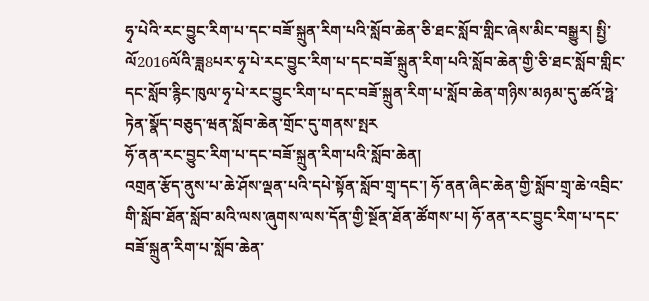ཧྭ་པེའི་རང་བྱུང་རིག་པ་དང་བཟོ་སྐྲུན་རིག་པའི་སློབ་ཆེན་ཅི་ཐང་སློབ་གླིང་ཞེས་མིང་བསྒྱུར། སྤྱི་ལོ2016ལོའི་ཟླ8པར་ཧྭ་པེ་རང་བྱུང་རིག་པ་དང་བཟོ་སྐྲུན་རིག་པའི་སློབ་ཆེན་གྱི་ཅི་ཐང་སློབ་གླིང་དང་སློབ་རྙིང་ཁུལ་ཧྭ་པེ་རང་བྱུང་རིག་པ་དང་བཟོ་སྐྲུན་རིག་པ་སློབ་ཆེན་གཉིས་མཉམ་དུ་ཚའོ་ཧྥེ་ཏེན་སྣོད་བཅུད་ཝན་སློབ་ཆེན་གྲོང་དུ་གནས་སྤར
ཧོ་ནན་རང་བྱུང་རིག་པ་དང་བཟོ་སྐྲུན་རིག་པའི་སློབ་ཆེན།
འགྲན་རྩོད་ནུས་པ་ཆེ་ཤོས་ལྡན་པའི་དཔེ་སྟོན་སློབ་གྲྭ་དང་། ཧོ་ནན་ཞིང་ཆེན་གྱི་སློབ་གྲྭ་ཆེ་འབྲིང་གི་སློབ་ཐོན་སློབ་མའི་ལས་ཞུགས་ལས་དོན་གྱི་སྔོན་ཐོན་ཚོགས་པ། ཧོ་ནན་རང་བྱུང་རིག་པ་དང་བཟོ་སྐྲུན་རིག་པ་སློབ་ཆེན་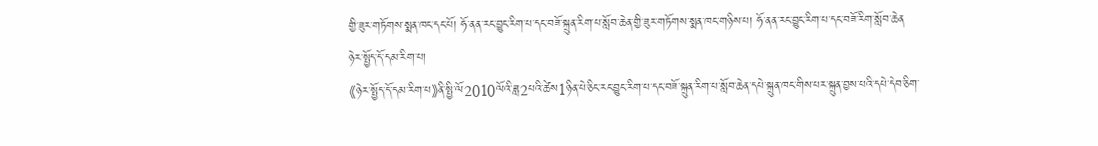གྱི་ཟུར་གཏོགས་སྨན་ཁང་དང་པོ། ཧོ་ནན་རང་བྱུང་རིག་པ་དང་བཟོ་སྐྲུན་རིག་པ་སློབ་ཆེན་གྱི་ཟུར་གཏོགས་སྨན་ཁང་གཉིས་པ། ཧོ་ནན་རང་བྱུང་རིག་པ་དང་བཟོ་རིག་སློབ་ཆེན
ཉེར་སྤྱོད་དོ་དམ་རིག་པ།
《ཉེར་སྤྱོད་དོ་དམ་རིག་པ》ནི་སྤྱི་ལོ2010ལོའི་ཟླ2པའི་ཚེས1ཉིན་པེ་ཅིང་རང་བྱུང་རིག་པ་དང་བཟོ་སྐྲུན་རིག་པ་སློབ་ཆེན་དཔེ་སྐྲུན་ཁང་གིས་པར་སྐྲུན་བྱས་པའི་དཔེ་དེབ་ཅིག་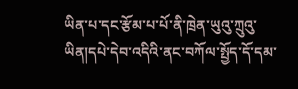ཡིན་པ་དང་རྩོམ་པ་པོ་ནི་ཁྲེན་ཡུའུ་ཀྲུའུ་ཡིན།དཔེ་དེབ་འདིའི་ནང་བཀོལ་སྤྱོད་དོ་དམ་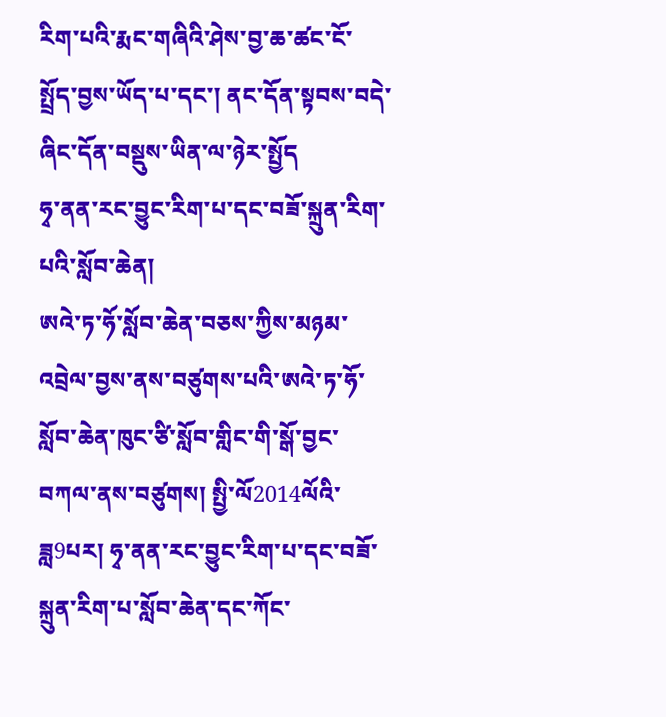རིག་པའི་རྨང་གཞིའི་ཤེས་བྱ་ཆ་ཚང་ངོ་སྤྲོད་བྱས་ཡོད་པ་དང་། ནང་དོན་སྟབས་བདེ་ཞིང་དོན་བསྡུས་ཡིན་ལ་ཉེར་སྤྱོད
ཧྭ་ནན་རང་བྱུང་རིག་པ་དང་བཟོ་སྐྲུན་རིག་པའི་སློབ་ཆེན།
ཨའེ་ཏ་ཧོ་སློབ་ཆེན་བཅས་ཀྱིས་མཉམ་འབྲེལ་བྱས་ནས་བཙུགས་པའི་ཨའེ་ཏ་ཧོ་སློབ་ཆེན་ཁུང་ཙི་སློབ་གླིང་གི་སྒོ་བྱང་བཀལ་ནས་བཙུགས། སྤྱི་ལོ2014ལོའི་ཟླ9པར། ཧྭ་ནན་རང་བྱུང་རིག་པ་དང་བཟོ་སྐྲུན་རིག་པ་སློབ་ཆེན་དང་ཀོང་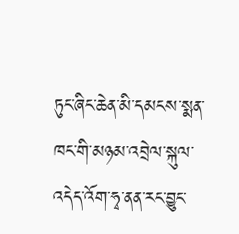ཏུང་ཞིང་ཆེན་མི་དམངས་སྨན་ཁང་གི་མཉམ་འབྲེལ་སྐུལ་འདེད་འོག་ཧྭ་ནན་རང་བྱུང་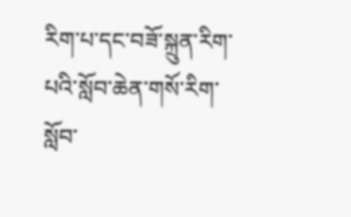རིག་པ་དང་བཟོ་སྐྲུན་རིག་པའི་སློབ་ཆེན་གསོ་རིག་སློབ་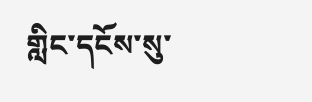གླིང་དངོས་སུ་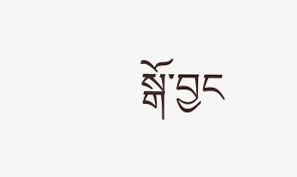སྒོ་བྱང